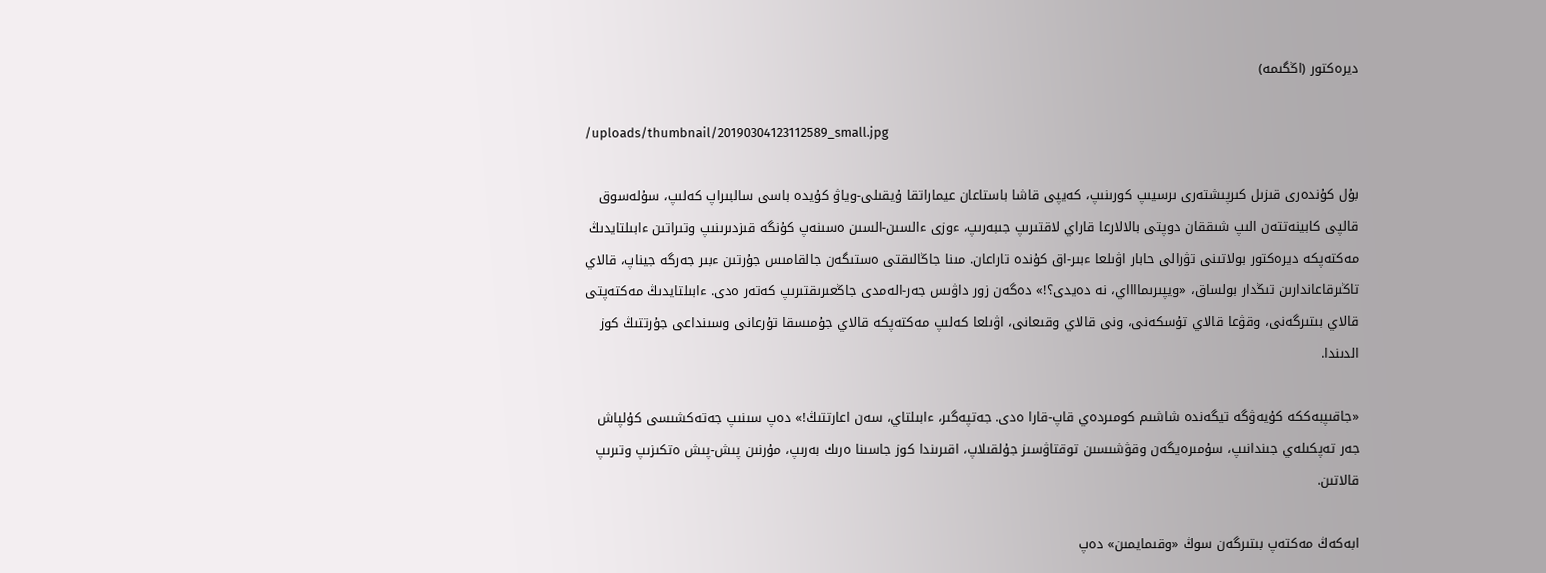ديرەكتور (اڭگىمە)

/uploads/thumbnail/20190304123112589_small.jpg

بۇل كۇندەرى قىزىل كىرپىشتەرى ىرسيىپ كورىنىپ، كەيپى قاشا باستاعان عيماراتقا ۇيقىلى-وياۋ كۇيدە باسى سالبىراپ كەلىپ، سۇلەسوق قالپى كابينەتتەن الىپ شىققان دوپتى بالالارعا قاراي لاقتىرىپ جىبەرىپ، ءوزى ءالسىن-السىن ەسىنەپ كۇنگە قىزدىرىنىپ وتىراتىن ءابىلتايدىڭ مەكتەپكە ديرەكتور بولاتىنى تۋرالى حابار اۋىلعا ءبىر-اق كۇندە تاراعان. مىنا جاڭالىقتى ەستىگەن جالقامىس جۇرتىن ءبىر جەرگە جيناپ، قالاي تاڭىرقاعاندارىن تىڭدار بولساق، «ويپىرىمااااي، نە دەيدى؟!» دەگەن زور داۋىس جەر-الەمدى جاڭعىرىقتىرىپ كەتەر ەدى. ءابىلتايدىڭ مەكتەپتى قالاي بىتىرگەنى، وقۋعا قالاي تۇسكەنى، ونى قالاي وقىعانى، اۋىلعا كەلىپ مەكتەپكە قالاي جۇمىسقا تۇرعانى وسىنداعى جۇرتتىڭ كوز الدىندا.

«جاقىپبەككە كۇيەۋگە تيگەندە شاشىم كومىردەي قاپ-قارا ەدى. جەتپەگىر، ءابىلتاي، سەن اعارتتىڭ!» دەپ سىنىپ جەتەكشىسى كۇلپاش جەر تەپكىلەي جىندانىپ، سۇمىرەيگەن وقۋشىسىن توقتاۋسىز جۇلقىلاپ، اقىرىندا كوز جاسىنا ەرىك بەرىپ، مۇرنىن پىش-پىش ەتكىزىپ وتىرىپ قالاتىن.

ابەكەڭ مەكتەپ بىتىرگەن سوڭ «وقىمايمىن» دەپ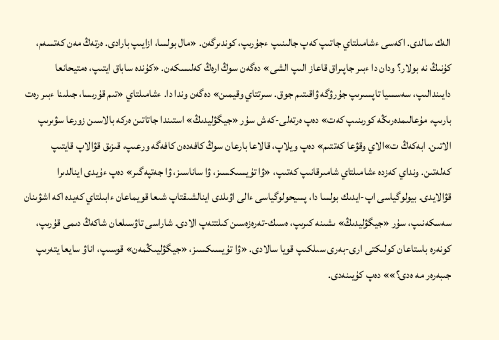الەك سالدى. اكەسى ءشامىلتاي جاتىپ كەپ جالىنىپ ءجۇرىپ، كوندىرگەن. «مال بولسا، ازايىپ بارادى. ەرتەڭ مەن كەتسەم، كۇنىڭ نە بولار؟ ودان دا ءبىر جاپىراق قاعاز الىپ الشى» دەگەن سوڭ ارەڭ كەلىسكەن. «كۇندە ساباق ايتىپ، ەمتيحانعا دايىندالىپ، سەسسيا تاپسىرىپ جۇرۋگە ۋاقىتىم جوق. سىرتتاي وقيمىن» دەگەن وندا دا. ءشامىلتاي «تىم قۇرىسا، جىلىنا ءبىر رەت بارىپ، مۇعالىمدەرىڭە كورىنىپ كەت» دەپ ەرتەلى-كەش سۇر «جيگۋليدىڭ» استىندا جاتاتىن ەركە بالاسىن زورعا سۋىرىپ الاتىن. ابەكەڭ ت»الاي وقۋعا كەتتىم» دەپ ويلاپ، قالاعا بارعان سوڭ كافەدەن كافەگە ورعىپ، قىزىق قۋالاپ قايتىپ كەلەتىن. ونداي كەزدە ءشامىلتاي شامىرقانىپ كەتىپ، «ۋا تۇيسىكسىز، ۋا ساناسىز، ۋا جەتپەگىر» دەپ ءۇيدى اينالدىرا قۋالايدى. بيولوگياسى اپ-ايدىك بولسا دا، پسيحولوگياسى ءالى اۋىلدى اينالشىقتاپ شىعا قويماعان ءابىلتاي كەيدە اكە اشۋىنان سەسكەنىپ، سۇر «جيگۋليدىڭ» ىشىنە كىرىپ، ەسىك-تەرەزەسىن كىلتتەپ الادى. شاراسى تاۋسىلعان شاكەڭ دىمى قۇرىپ، كونەرە باستاعان كولىكتى ارى-بەرى سىلكىپ قويا سالادى. «ۋا تۇيسىكسىز، «جيگۋليىڭمەن» قوسىپ، اناۋ سايعا يتەرىپ جىبەرەر مە ەدى؟»» دەپ كۇيىنەدى.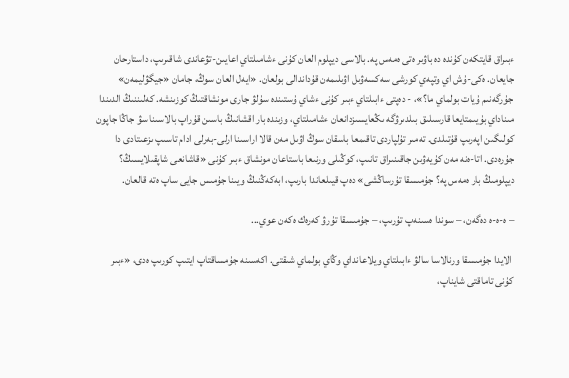ءبىراق قايتكەن كۇندە دە باۋىر ەتى ەمەس پە. بالاسى ديپلوم العان كۇنى ءشامىلتاي اعايىن-تۋعاندى شاقىرىپ، داستارحان جايعان. ەكى-ۇش اي وتپەي كورشى سەكسەۋىل اۋىلىمەن قۇداندالى بولعان. «ايەل العان سوڭ، جامان «جيگۋليمەن» جۇرگەنىم ۇيات بولماي ما؟»، - دەپتى ءابىلتاي ءبىر كۇنى ءشاي ۇستىندە سۇلۋ جارى مونشاقتىڭ كوزىنشە. كەلىننىڭ الدىندا مىناداي بۇيىمتايعا قارسىلىق بىلدىرۋگە ىڭعايسىزدانعان ءشامىلتاي، وزىندە بار اقشانىڭ باسىن قۇراپ بالاسىنا سۋ جاڭا جاپون كولىگىن اپەرىپ قۇتىلدى. تەمىر تۇلپاردى تاقىمعا باسقان سوڭ اۋىل مەن قالا اراسىنا ارلى-بەرلى ادام تاسىپ ىزعىتادى دا جۇرەدى. اتا-ەنە مەن كۇيەۋىن جاقىنىراق تانىپ، كوڭىلى ورنىعا باستاعان مونشاق ءبىر كۇنى «قاشانعى شاپقىلايسىڭ؟ ديپلومىڭ بار ەمەس پە؟ جۇمىسقا تۇرساڭشى» دەپ قيىلعاندا بارىپ، ابەكەڭنىڭ ويىنا جۇمىس جايى ساپ ەتە قالعان.

– ە-ە-ە دەگەن، – سوندا ەسىنەپ تۇرىپ، – جۇمىسقا تۇرۋ كەرەك ەكەن عوي...

 الايدا جۇمىسقا ورنالاسا سالۋ ءابىلتاي ويلاعانداي وڭاي بولماي شىقتى. اكەسىنە جۇمساقتاپ ايتىپ كورىپ ەدى، «ءبىر كۇنى تاماقتى شايناپ،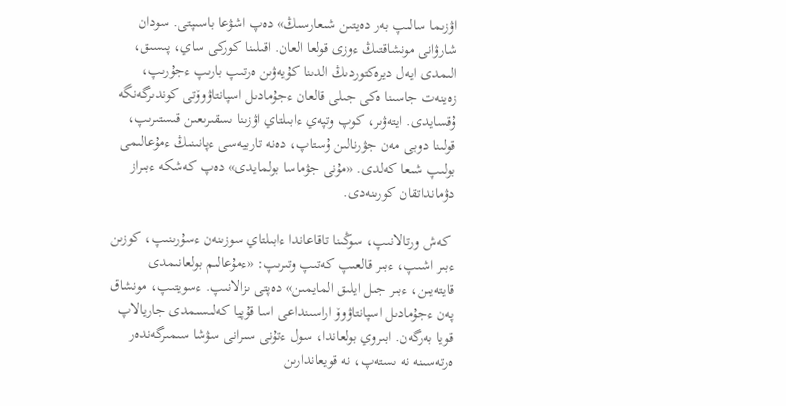اۋزىما سالىپ بەر دەيتىن شىعارسىڭ» دەپ اشۋعا باسىپتى. سودان شارۋانى مونشاقتىڭ ءوزى قولعا العان. اقىلىنا كوركى ساي، پىسىق، الىمدى ايەل ديرەكتوردىڭ الدىنا كۇيەۋىن ەرتىپ بارىپ ءجۇرىپ، زەينەت جاسىنا ەكى جىلى قالعان ءجۇمادىل اسپانتاۋوۆتى كوندىرگەنگە ۇقسايدى. ايتەۋىر، كوپ وتپەي ءابىلتاي اۋزىنا ىسقىرىعىن قىستىرىپ، قولىنا دوبى مەن جۋرنالىن ۇستاپ، دەنە تاربيەسى ءپانىنىڭ ءمۇعالىمى بولىپ شىعا كەلدى. «مۇنى جۋماسا بولمايدى» دەپ كەشكە ءبىراز دۋمانداتقان كورىنەدى.

 كەش ورتالانىپ، سوڭىنا تاقاعاندا ءابىلتاي سوزىنەن ءسۇرىنىپ، كوزىن ءبىر اشىپ، ءبىر قالعىپ كەتىپ وتىرىپ: «ءمۇعالىم بولعانىمدى قايتەيىن، ءبىر جىل ايلىق المايمىن» دەپتى ىزالانىپ. ءسويتىپ، مونشاق پەن ءجۇمادىل اسپانتاۋوۆ اراسىنداعى اسا قۇپيا كەلىسىمدى جاريالاپ قويا بەرگەن. ابىروي بولعاندا، سول ءتۇنى سىرانى سۋشا سىمىرگەندەر ەرتەسىنە نە ىستەپ، نە قويعاندارىن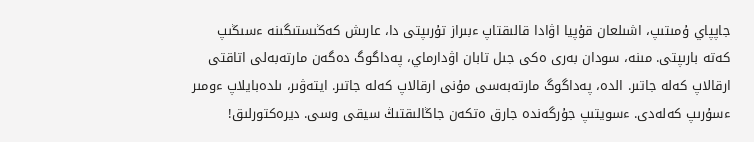جاپپاي ۇمىتىپ، اشىلعان قۇپيا اۋادا قالىقتاپ ءبىراز تۇرىپتى دا، عارىش كەڭىستىگىنە ءسىڭىپ كەتە بارىپتى. مىنە، سودان بەرى ەكى جىل تابان اۋدارماي، پەداگوگ دەگەن مارتەبەلى اتاقتى ارقالاپ كەلە جاتىر. الدە، پەداگوگ مارتەبەسى مۇنى ارقالاپ كەلە جاتىر. ايتەۋىر، ىلدەبايلاپ ءومىر ءسۇرىپ كەلەدى. ءسويتىپ جۇرگەندە جارق ەتكەن جاڭالىقتىڭ سيقى وسى. ديرەكتورلىق!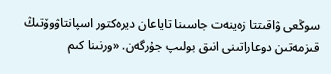سوڭعى ۋاقىتتا زەينەت جاسىنا تاياعان ديرەكتور اسپانتاۋوۆتىڭ قىزمەتىن دوعاراتىنى انىق بولىپ جۇرگەن. «ورنىنا كىم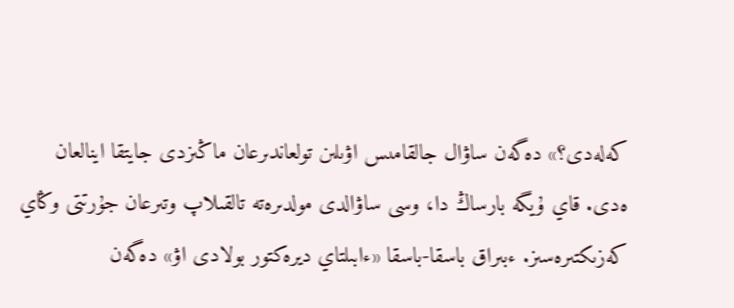كەلەدى؟» دەگەن ساۋال جالقامىس اۋىلىن تولعاندىرعان ماڭىزدى جايتقا اينالعان ەدى. قاي ۇيگە بارساڭ دا، وسى ساۋالدى مولدىرەتە تالقىلاپ وتىرعان جۇرتتى وڭاي كەزىكتىرەسىز. ءبىراق باسقا-باسقا «ءابىلتاي ديرەكتور بولادى اۋ» دەگەن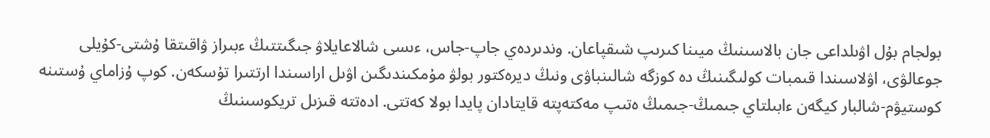بولجام بۇل اۋىلداعى جان بالاسىنىڭ ميىنا كىرىپ شىقپاعان. وندىردەي جاپ-جاس، ءىسى شالاعايلاۋ جىگىتتىڭ ءبىراز ۋاقىتقا ۇشتى-كۇيلى جوعالۋى، اۋلاسىندا قىمبات كولىگىنىڭ دە كوزگە شالىنباۋى ونىڭ ديرەكتور بولۋ مۇمكىندىگىن اۋىل اراسىندا ارتتىرا تۇسكەن. كوپ ۇزاماي ۇستىنە كوستيۋم-شالبار كيگەن ءابىلتاي جىمىڭ-جىمىڭ ەتىپ مەكتەپتە قايتادان پايدا بولا كەتتى. ادەتتە قىزىل تريكوسىنىڭ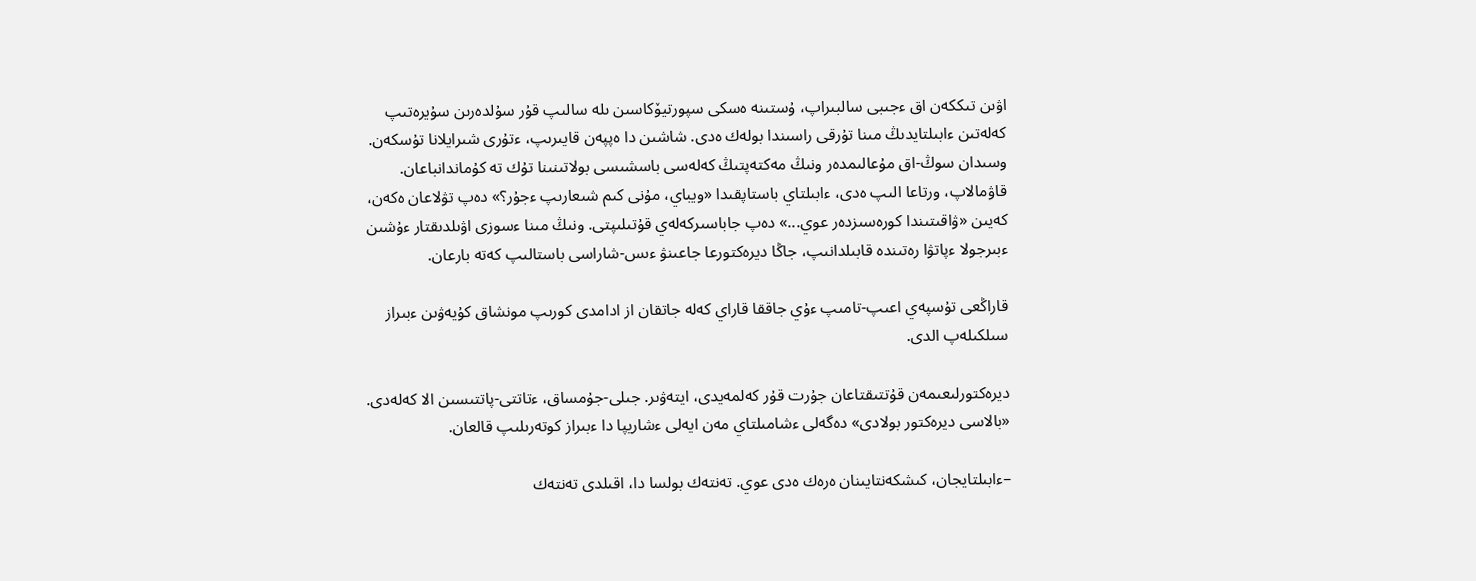اۋىن تىككەن اق ءجىبى سالبىراپ، ۇستىنە ەسكى سپورتيۆكاسىن ىلە سالىپ قۇر سۇلدەرىن سۇيرەتىپ كەلەتىن ءابىلتايدىڭ مىنا تۇرقى راسىندا بولەك ەدى. شاشىن دا ەپپەن قايىرىپ، ءتۇرى شىرايلانا تۇسكەن. وسىدان سوڭ-اق مۇعالىمدەر ونىڭ مەكتەپتىڭ كەلەسى باسشىسى بولاتىنىنا تۇك تە كۇماندانباعان. قاۋمالاپ، ورتاعا الىپ ەدى، ءابىلتاي باستاپقىدا «ويباي، مۇنى كىم شىعارىپ ءجۇر؟» دەپ تۋلاعان ەكەن، كەيىن «ۋاقىتىندا كورەسىزدەر عوي...» دەپ جاباسىركەلەي قۇتىلىپتى. ونىڭ مىنا ءسوزى اۋىلدىقتار ءۇشىن ءبىرجولا ءپاتۋا رەتىندە قابىلدانىپ، جاڭا ديرەكتورعا جاعىنۋ ءىس-شاراسى باستالىپ كەتە بارعان.

قاراڭعى تۇسپەي اعىپ-تامىپ ءۇي جاققا قاراي كەلە جاتقان از ادامدى كورىپ مونشاق كۇيەۋىن ءبىراز سىلكىلەپ الدى.

ديرەكتورلىعىمەن قۇتتىقتاعان جۇرت قۇر كەلمەيدى، ايتەۋىر. جىلى-جۇمساق، ءتاتتى-پاتتىسىن الا كەلەدى. «بالاسى ديرەكتور بولادى» دەگەلى ءشامىلتاي مەن ايەلى ءشاريپا دا ءبىراز كوتەرىلىپ قالعان.

–ءابىلتايجان، كىشكەنتايىنان ەرەك ەدى عوي. تەنتەك بولسا دا، اقىلدى تەنتەك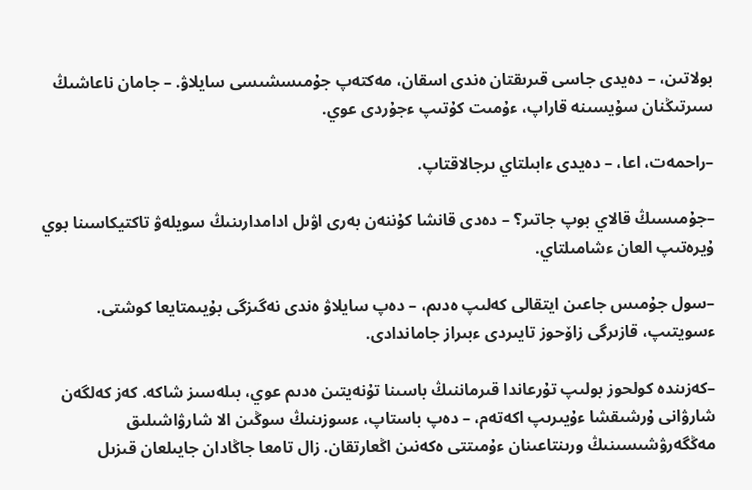بولاتىن، – دەيدى جاسى قىرىقتان ەندى اسقان، مەكتەپ جۇمىسشىسى سايلاۋ. – جامان ناعاشىڭ سىرتىڭنان سۇيسىنە قاراپ، ءۇمىت كۇتىپ ءجۇردى عوي.

–راحمەت، اعا، – دەيدى ءابىلتاي ىرجالاقتاپ.

–جۇمىسىڭ قالاي بوپ جاتىر؟ – دەدى قانشا كۇننەن بەرى اۋىل ادامدارىنىڭ سويلەۋ تاكتيكاسىنا بوي ۇيرەتىپ العان ءشامىلتاي.

–سول جۇمىس جاعىن ايتقالى كەلىپ ەدىم، – دەپ سايلاۋ ەندى نەگىزگى بۇيىمتايعا كوشتى. ءسويتىپ، قازىرگى زاۆحوز تايىردى ءبىراز جاماندادى.

–كەزىندە كولحوز بولىپ تۇرعاندا قىرماننىڭ باسىنا تۇنەيتىن ەدىم عوي، بىلەسىز شاكە. كەز كەلگەن شارۋانى ۇرشىقشا ءۇيىرىپ اكەتەم، – دەپ باستاپ، ءسوزىنىڭ سوڭىن الا شارۋاشىلىق مەڭگەرۋشىسىنىڭ ورىنتاعىنان ءۇمىتتى ەكەنىن اڭعارتقان. زال تامعا جاڭادان جايىلعان قىزىل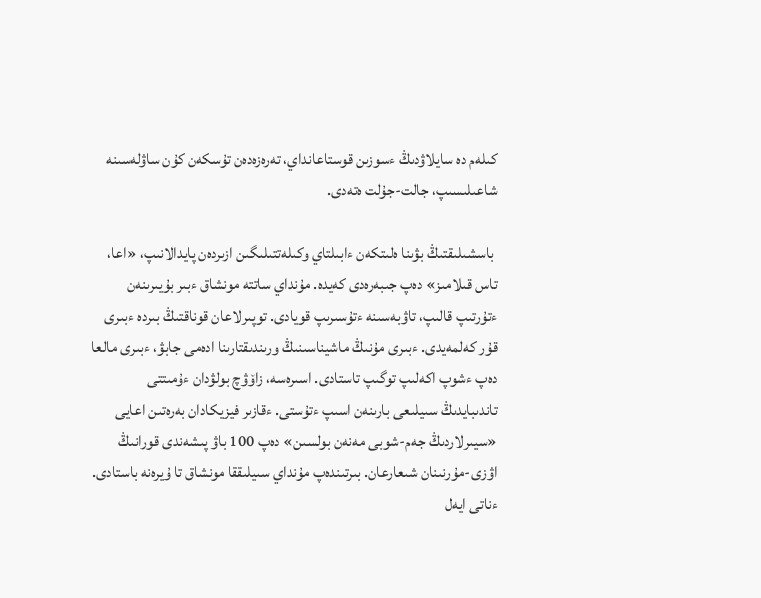كىلەم دە سايلاۋدىڭ ءسوزىن قوستاعانداي، تەرەزەدەن تۇسكەن كۇن ساۋلەسىنە شاعىلىسىپ، جالت-جۇلت ەتەدى.

 باسشىلىقتىڭ بۋىنا ەلىتكەن ءابىلتاي وكىلەتتىلىگىن ازىردەن پايدالانىپ، «اعا، تاس قىلامىز» دەپ جىبەرەدى كەيدە. مۇنداي ساتتە مونشاق ءبىر بۇيىرىنەن ءتۇرتىپ قالىپ، تاۋبەسىنە ءتۇسىرىپ قويادى. توپىرلاعان قوناقتىڭ بىردە ءبىرى قۇر كەلمەيدى. ءبىرى مۇنىڭ ماشيناسىنىڭ ورىندىقتارىنا ادەمى جابۋ، ءبىرى مالعا دەپ ءشوپ اكەلىپ توگىپ تاستادى. اسىرەسە، زاۆۋچ بولۋدان ءۇمىتتى تاندىبايدىڭ سىيلىعى بارىنەن اسىپ ءتۇستى. ءقازىر فيزيكادان بەرەتىن اعايى «سيىرلاردىڭ جەم-شوبى مەنەن بولسىن» دەپ 100 باۋ پىشەندى قورانىڭ اۋزى-مۇرنىنان شىعارعان. بىرتىندەپ مۇنداي سىيلىققا مونشاق تا ۇيرەنە باستادى. ءناتى ايەل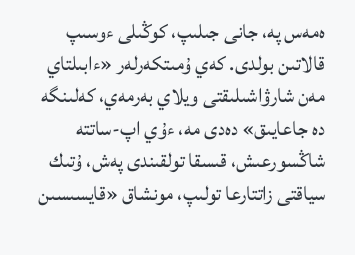ەمەس پە، جانى جىلىپ، كوڭىلى ءوسىپ قالاتىن بولدى. كەي ۇمىتكەرلەر «ءابىلتاي مەن شارۋاشىلىقتى ويلاي بەرمەي، كەلىنگە دە جاعايىق» دەدى مە، ءۇي اپ-ساتتە شاڭسورعىش، قىسقا تولقىندى پەش، ۇتىك سياقتى زاتتارعا تولىپ، مونشاق «قايسىسىن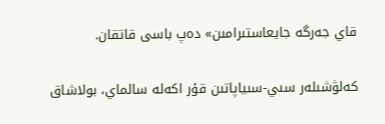قاي جەرگە جايعاستىرامىن» دەپ باسى قاتقان.

كەلۋشىلەر سىي-سىياپاتىن قۇر اكەلە سالماي، بولاشاق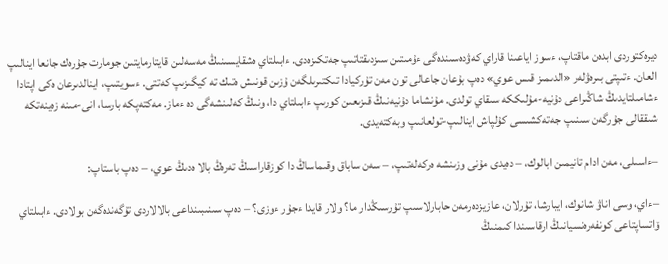ديرەكتوردى ابدەن ماقتاپ، ءسوز اياعىنا قاراي كەۋدەسىندەگى ءۇمىتىن سىزدىقتاتىپ جەتكىزەدى. ءابىلتاي ەشقايسىنىڭ مەسەلىن قايتارمايتىن جومارت جۇرەك جانعا اينالىپ العان. ءتىپتى بىرەۋلەر «الدىمىز قىس عوي» دەپ بۇعان جاعالى تون مەن تۇركيادا تىكتىرىلگەن ۇزىن قونىش ەتىك تە كيگىزىپ كەتتى. ءسويتىپ، اينالدىرعان ەكى اپتادا ءشامىلتايدىڭ شاڭىراعى دۇنيە-مۇلىككە سىقاي تولدى. مۇنشاما دۇنيەنىڭ قىزىعىن كورىپ ءابىلتاي دا، ونىڭ كەلىنشەگى دە ءماز. مەكتەپكە بارسا، انى-مىنە زەينەتكە شىققالى جۇرگەن سىنىپ جەتەكشىسى كۇلپاش اينالىپ-تولعانىپ وبەكتەيدى.

–ءاسىلى، مەن ادام تانيمىن ابالوك، – دەيدى مۇنى وزىنشە ەركەلەتىپ، – سەن ساباق وقىماساڭ دا كوزقاراسىڭ تەرەڭ بالا ەدىڭ عوي، – دەپ باستاپ:

–ءاي، وسى اناۋ شانوك، ايبارشا، تۇرلان، عازيزدەرمەن حابارلاسىپ تۇرسىڭدار ما؟ ولار قايدا ءجۇر ءوزى؟ – دەپ سىنىبىنداعى بالالاردى تۇگەندەگەن بولادى. ءابىلتاي ۆاتساپتاعى كونفەرەنسيانىڭ ارقاسىندا كىمنىڭ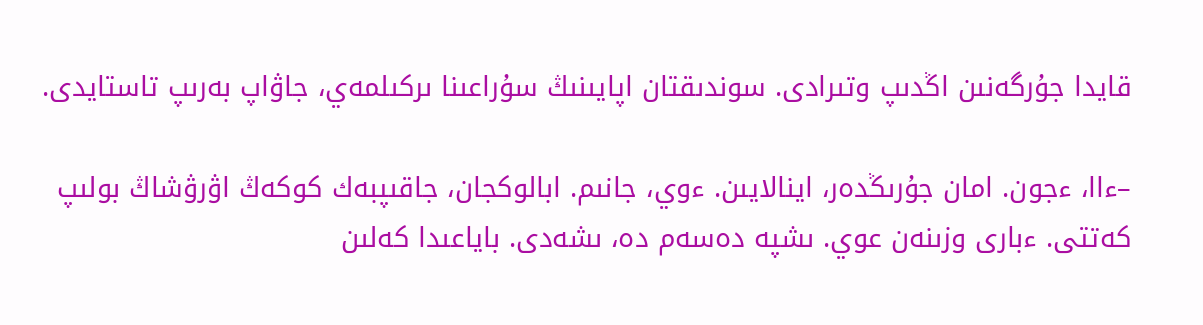قايدا جۇرگەنىن اڭدىپ وتىرادى. سوندىقتان اپايىنىڭ سۇراعىنا ىركىلمەي، جاۋاپ بەرىپ تاستايدى.

–ءاا، ءجون. امان جۇرىڭدەر، اينالايىن. ءوي، جانىم. ابالوكجان، جاقىپبەك كوكەڭ اۋرۋشاڭ بولىپ كەتتى. ءبارى وزىنەن عوي. ىشپە دەسەم دە، ىشەدى. باياعىدا كەلىن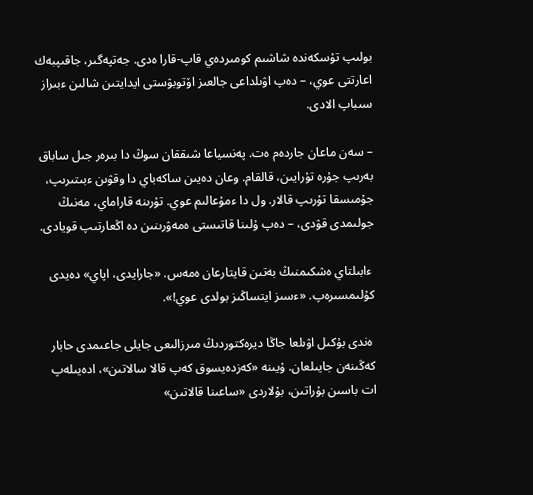بولىپ تۇسكەندە شاشىم كومىردەي قاپ-قارا ەدى. جەتپەگىر، جاقىپبەك اعارتتى عوي، – دەپ اۋىلداعى جالعىز اۆتوبۋستى ايدايتىن شالىن ءبىراز سىباپ الادى.

– سەن ماعان جاردەم ەت. پەنسياعا شىققان سوڭ دا بىرەر جىل ساباق بەرىپ جۇرە تۇرايىن، قالقام. وعان دەيىن ساكەباي دا وقۋىن ءبىتىرىپ، جۇمىسقا تۇرىپ قالار. ول دا ءمۇعالىم عوي. تۇرىنە قاراماي، مەنىڭ جولىمدى قۋدى، – دەپ ۇلىنا قاتىستى ەمەۋرىنىن دە اڭعارتىپ قويادى.

 ءابىلتاي ەشكىمنىڭ بەتىن قايتارعان ەمەس. «جارايدى، اپاي» دەيدى كۇلىمسىرەپ. «ءسىز ايتساڭىز بولدى عوي!».

 ەندى بۇكىل اۋىلعا جاڭا ديرەكتوردىڭ مىرزالىعى جايلى جاعىمدى حابار كەڭىنەن جايىلعان. ۇيىنە «كەزدەيسوق كەپ قالا سالاتىن»، ادەيىلەپ ات باسىن بۇراتىن، بۇلاردى «ساعىنا قالاتىن»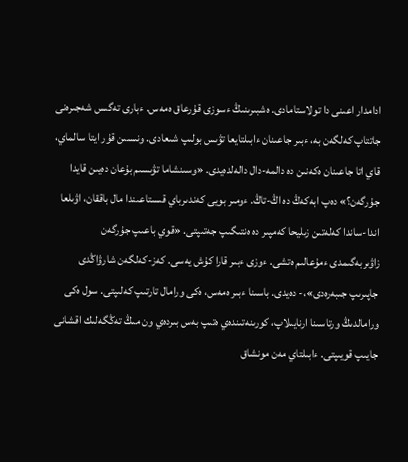ادامدار اعىنى دا تولاستامادى. ەشبىرىنىڭ ءسوزى قۇرعاق ەمەس. ءبارى تەگىس شەجىرەنى جاتتاپ كەلگەن بە، ءبىر جاعىنان ءابىلتايعا تۋىس بولىپ شىعادى. ونىسىن قۇر ايتا سالماي، قاي اتا جاعىنان ەكەنىن دە دالمە-دال دالەلدەيدى. «وسىنشاما تۋىسىم بۇعان دەيىن قايدا جۇرگەن؟» دەپ ابەكەڭ دە اڭ-تاڭ. ءومىر بويى كەندىرباي قىستاعىندا مال باققان، اۋىلعا اندا-ساندا كەلەتىن زىليحا كەمپىر دە ەنتىگىپ جەتىپتى. «قوي باعىپ جۇرگەن زاۋىربەگىمدى ءمۇعالىم ەتشى. ءوزى ءبىر قارا كۇش يەسى. كەز-كەلگەن شارۋاڭدى جاپىرىپ جىبەرەدى»،- دەيدى. باسىنا ءبىر ەمەس، ەكى ورامال تارتىپ كەلىپتى. سول ەكى ورامالدىڭ ورتاسىنا ارنايىلاپ، كورىنەتىندەي ەتىپ بەس بىردەي ون مىڭ تەڭگەلىك اقشانى جايىپ قويىپتى. ءابىلتاي مەن مونشاق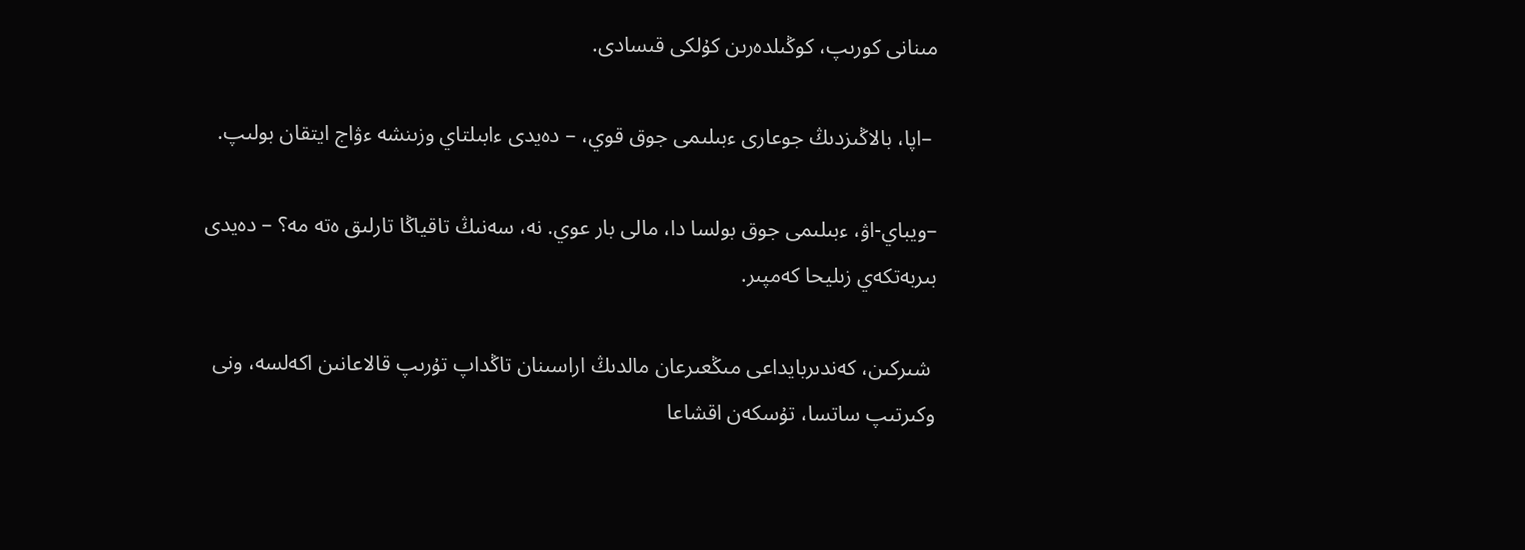مىنانى كورىپ، كوڭىلدەرىن كۇلكى قىسادى.

 –اپا، بالاڭىزدىڭ جوعارى ءبىلىمى جوق قوي، – دەيدى ءابىلتاي وزىنشە ءۋاج ايتقان بولىپ.

–ويباي-اۋ، ءبىلىمى جوق بولسا دا، مالى بار عوي. نە، سەنىڭ تاقياڭا تارلىق ەتە مە؟ – دەيدى بىربەتكەي زىليحا كەمپىر.

 شىركىن، كەندىربايداعى مىڭعىرعان مالدىڭ اراسىنان تاڭداپ تۇرىپ قالاعانىن اكەلسە، ونى وكىرتىپ ساتسا، تۇسكەن اقشاعا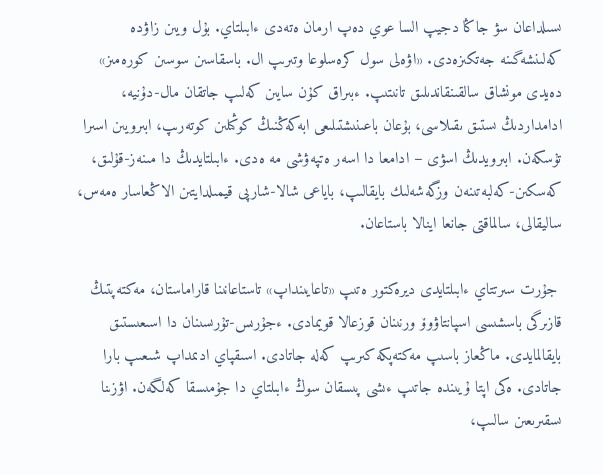ىسىلداعان سۋ جاڭا دجيپ السا عوي دەپ ارمان ەتەدى ءابىلتاي. بۇل ويىن زاۋدە كەلىنشەگىنە جەتكىزەدى. «اۋەلى سول كرەسلوعا وتىرىپ ال. باسقاسىن سوسىن كورەمىز» دەيدى مونشاق سالقىنقاندىلىق تانىتىپ. ءبىراق كۇن سايىن كەلىپ جاتقان مال-دۇنيە، ادامداردىڭ ىستىق ىقىلاسى، بۇعان باعىنىشتىلىعى ابەكەڭنىڭ كوڭىلىن كوتەرىپ، ابىرويىن اسىرا تۇسكەن. ابىرويدىڭ اسۋى – ادامعا دا اسەر ەتپەۋشى مە ەدى. ءابىلتايدىڭ دا مىنەز-قۇلىق، كەسكىن-كەلبەتىنەن وزگەشەلىك بايقالىپ، باياعى شالا-شارپى قيمىلدايتىن الاڭعاسار ەمەس، ساليقالى، سالماقتى جانعا اينالا باستاعان.

 جۇرت سىرتتاي ءابىلتايدى ديرەكتور ەتىپ «تاعايىنداپ» تاستاعانىنا قاراماستان، مەكتەپتىڭ قازىرگى باسشىسى اسپانتاۋوۆ ورنىنان قوزعالا قويمادى. ءجۇرىس-تۇرىسىنان دا اسىعىستىق بايقالمايدى. ماڭعاز باسىپ مەكتەپكە كىرىپ كەلە جاتادى. اسىقپاي ادىمداپ شىعىپ بارا جاتادى. ەكى اپتا ۇيىندە جاتىپ ءىشى پىسقان سوڭ ءابىلتاي دا جۇمىسقا كەلگەن. اۋزىنا ىسقىرىعىن سالىپ،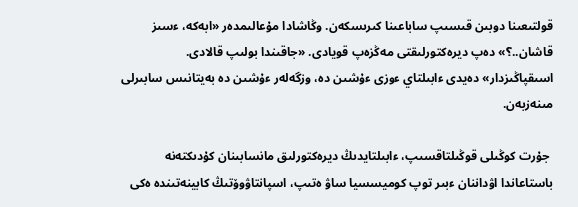قولتىعىنا دوبىن قىسىپ ساباعىنا كىرىسكەن. وڭاشادا مۇعالىمدەر «ابەكە، ءسىز قاشان..؟» دەپ ديرەكتورلىقتى مەڭزەپ قويادى. «جاقىندا بولىپ قالادى. اسىقپاڭىزدار» دەيدى ءابىلتاي ءوزى ءۇشىن دە، وزگەلەر ءۇشىن دە بەيتانىس سابىرلى مىنەزبەن.

 جۇرت كوڭىلى قوڭىلتاقسىپ، ءابىلتايدىڭ ديرەكتورلىق مانسابىنان كۇدىكتەنە باستاعاندا اۋداننان ءبىر توپ كوميسسيا ساۋ ەتىپ، اسپانتاۋوۆتىڭ كابينەتىندە ەكى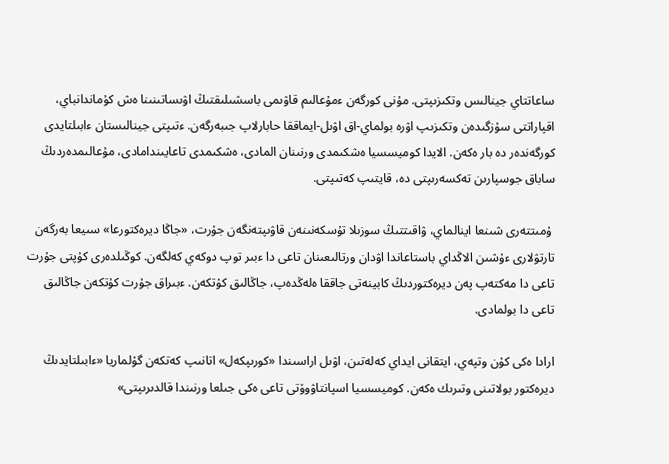ساعاتتاي جينالىس وتكىزىپتى. مۇنى كورگەن ءمۇعالىم قاۋىمى باسشىلىقتىڭ اۋىساتىنىنا ەش كۇماندانباي، اقپاراتتى سۇزگىدەن وتكىزىپ اۋرە بولماي-اق اۋىل-ايماققا حابارلاپ جىبەرگەن. ءتىپتى جينالىستان ءابىلتايدى كورگەندەر دە بار ەكەن. الايدا كوميسسيا ەشكىمدى ورنىنان المادى، ەشكىمدى تاعايىندامادى، مۇعالىمدەردىڭ ساباق جوسپارىن تەكسەرىپتى دە، قايتىپ كەتىپتى.

 ۇمىتتەرى شىنعا اينالماي، ۋاقىتتىڭ سوزىلا تۇسكەنىنەن قاۋىپتەنگەن جۇرت، «جاڭا ديرەكتورعا» سىيعا بەرگەن تارتۋلارى ءۇشىن الاڭداي باستاعاندا اۋدان ورتالىعىنان تاعى دا ءبىر توپ دوكەي كەلگەن. كوڭىلدەرى كۇپتى جۇرت تاعى دا مەكتەپ پەن ديرەكتوردىڭ كابينەتى جاققا ەلەڭدەپ، جاڭالىق كۇتكەن. ءبىراق جۇرت كۇتكەن جاڭالىق تاعى دا بولمادى.

ارادا ەكى كۇن وتپەي، ايتقانى ايداي كەلەتىن، اۋىل اراسىندا «كورىپكەل» اتانىپ كەتكەن گۇلماريا «ءابىلتايدىڭ ديرەكتور بولاتىنى وتىرىك ەكەن. كوميسسيا اسپانتاۋوۆتى تاعى ەكى جىلعا ورنىندا قالدىرىپتى»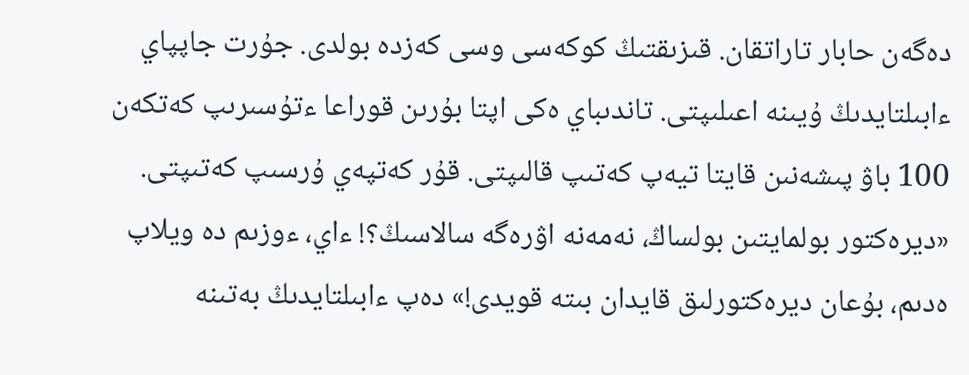دەگەن حابار تاراتقان. قىزىقتىڭ كوكەسى وسى كەزدە بولدى. جۇرت جاپپاي ءابىلتايدىڭ ۇيىنە اعىلىپتى. تاندىباي ەكى اپتا بۇرىن قوراعا ءتۇسىرىپ كەتكەن 100 باۋ پىشەنىن قايتا تيەپ كەتىپ قالىپتى. قۇر كەتپەي ۇرسىپ كەتىپتى. «ديرەكتور بولمايتىن بولساڭ، نەمەنە اۋرەگە سالاسىڭ؟! ءاي، ءوزىم دە ويلاپ ەدىم، بۇعان ديرەكتورلىق قايدان بىتە قويدى!» دەپ ءابىلتايدىڭ بەتىنە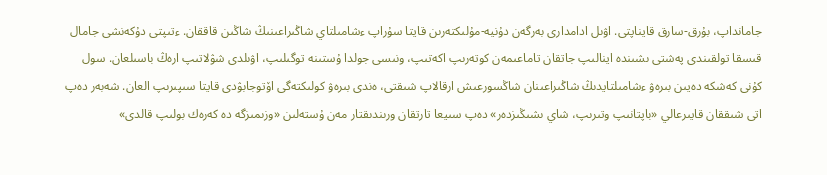جامانداپ، بۇرق-سارق قايناپتى. اۋىل ادامدارى بەرگەن دۇنيە-مۇلىكتەرىن قايتا سۇراپ ءشامىلتاي شاڭىراعىنىڭ شاڭىن قاققان. ءتىپتى دۇكەنشى جامال قىسقا تولقىندى پەشتى ىشىندە اينالىپ جاتقان تاماعىمەن كوتەرىپ اكەتىپ، ونىسى جولدا ۇستىنە توگىلىپ، اۋىلدى شۋلاتىپ ارەڭ باسىلعان. سول كۇنى كەشكە دەيىن بىرەۋ ءشامىلتايدىڭ شاڭىراعىنان شاڭسورعىش ارقالاپ شىقتى، ەندى بىرەۋ كولىكتەگى اۆتوجابۋدى قايتا سىپىرىپ العان. شەبەر دەپ اتى شىققان قايىرعالي «باپتانىپ وتىرىپ، شاي ىشىڭىزدەر» دەپ سىيعا تارتقان ورىندىقتار مەن ۇستەلىن «وزىمىزگە دە كەرەك بولىپ قالدى»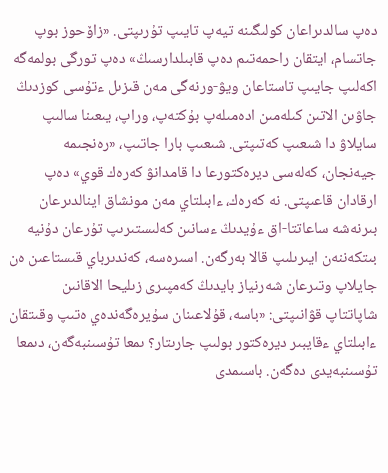دەپ سالدىراعان كولىگىنە تيەپ تايىپ تۇرىپتى. «زاۆحوز بوپ جاتسام، ايتقان راحمەتىم دەپ قابىلدارسىڭ» دەپ تورگى بولمەگە اكەلىپ جايىپ تاستاعان ويۋ-ورنەگى مەن قىزىل ءتۇسى كوزدىڭ جاۋىن الاتىن كىلەمىن ادەمىلەپ بۇكتەپ، وراپ، يىعىنا سالىپ سايلاۋ دا شىعىپ كەتىپتى. شىعىپ بارا جاتىپ، «رەنجىمە جيەنجان، كەلەسى ديرەكتورعا دا قامدانۋ كەرەك قوي» دەپ ارقادان قاعىپتى. نە كەرەك، ءابىلتاي مەن مونشاق اينالدىرعان بىرنەشە ساعاتتا-اق ءۇيدىڭ ءسانىن كەلىستىرىپ تۇرعان دۇنيە بىتكەننەن ايىرىلىپ قالا بەرگەن. اسىرەسە، كەندىرباي قىستاعىن ەن جايلاپ وتىرعان شەرنياز بايدىڭ كەمپىرى زىليحا الاقانىن شاپاتتاپ قۋانىپتى: «باسە، قۇلاعىنان سۇيرەگەندەي ەتىپ وقىتقان ءابىلتاي ءقايبىر ديرەكتور بولىپ جارىتار؟ ىمعا تۇسىنبەگەن، دىمعا تۇسىنبەيدى دەگەن. باسىمدى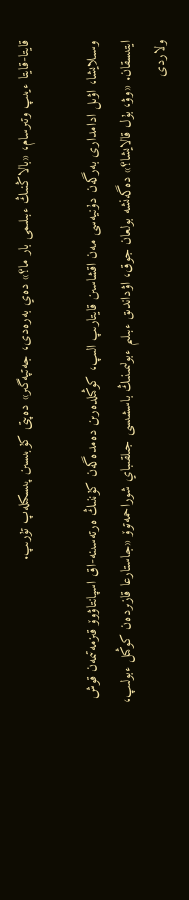قايتا-قايتا ءيىپ وتىرسام، «بالاڭنىڭ ءبىلىمى بار ما؟» دەي بەرەدى، جەتپەگىر» دەپتى كۇبىسىن پىسكىلەپ تۇرىپ.

وسىلايشا، اۋىل ادامدارى بەرگەن دۇنيەسى مەن اقشاسىن قايتارىپ الىپ، كوڭىلدەرىن دەمدەگەن كۇننىڭ ەرتەسىنە-اق اسپانتاۋوۆ قىزمەتىمەن قوش ايتىسقان. «وۋ، بۇل قالايشا؟» دەگەنشە بولعان جوق، اۋداندىق ءبىلىم ءبولىمىنىڭ باسشىسى جىلقىباي شوراحمەتوۆ «جاستارعا قازىردەن كوڭىل ءبولىپ، ولاردى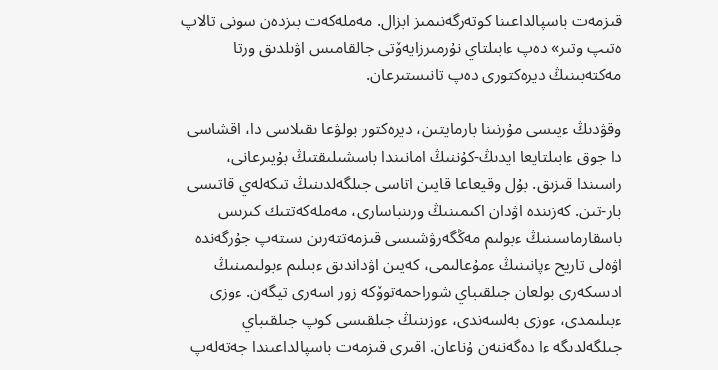قىزمەت باسپالداعىنا كوتەرگەنىمىز ابزال. مەملەكەت بىزدەن سونى تالاپ ەتىپ وتىر» دەپ ءابىلتاي نۇرمىرزايەۆتى جالقامىس اۋىلدىق ورتا مەكتەبىنىڭ ديرەكتورى دەپ تانىستىرعان.

وقۋدىڭ ءيىسى مۇرنىنا بارمايتىن، ديرەكتور بولۋعا ىقىلاسى دا، اقشاسى دا جوق ءابىلتايعا ايدىڭ-كۇننىڭ امانىندا باسشىلىقتىڭ بۇيىرعانى، راسىندا قىزىق. بۇل وقيعاعا قايىن اتاسى جىلگەلدىنىڭ تىكەلەي قاتىسى بار-تىن. كەزىندە اۋدان اكىمىنىڭ ورىنباسارى، مەملەكەتتىك كىرىس باسقارماسىنىڭ ءبولىم مەڭگەرۋشىسى قىزمەتتەرىن ىستەپ جۇرگەندە اۋەلى تاريح ءپانىنىڭ ءمۇعالىمى، كەيىن اۋداندىق ءبىلىم ءبولىمىنىڭ ادىسكەرى بولعان جىلقىباي شوراحمەتوۆكە زور اسەرى تيگەن. ءوزى ءبىلىمدى، ءوزى بەلسەندى، ءوزىنىڭ جىلقىسى كوپ جىلقىباي جىلگەلدىگە ءا دەگەننەن ۇناعان. اقىرى قىزمەت باسپالداعىندا جەتەلەپ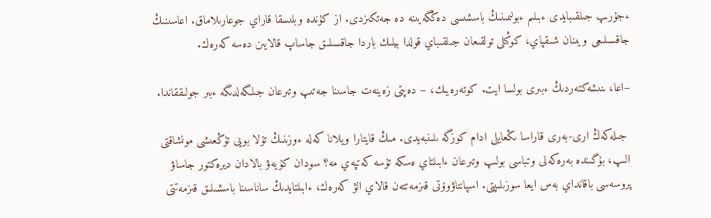ءجۇرىپ جىلقىبايدى ءبىلىم ءبولىمىنىڭ باسشىسى دەڭگەيىنە دە جەتكىزدى. از كۇندە وبلىسقا قاراي جوعارىلاماق. اعاسىنىڭ جاقسىلىعى ويىنان شىقپاي، كوڭىلى تولقىعان جىلقىباي قولدا بيلىك باردا جاقسىلىق جاساپ قالايىن دەسە كەرەك.

–اعا، ىنىشەكتەردىڭ ءبىرى بولسا ايت. كوتەرەيىك، – دەپتى زەينەت جاسىنا جەتىپ وتىرعان جىلگەلدىگە ءبىر جولىققاندا.

 جىلەكەڭ ارى-بەرى قاراسا ىڭعايلى ادام كوزگە ىلىنبەيدى. مىڭ قايتارا ويلانا كەلە ءوزىنىڭ تۇلا بويى تۇڭعىشى مونشاقتى الىپ، بۇگىندە بەرەكەلى وتباسى بولىپ وتىرعان ءابىلتاي ەسكە تۇسە كەتپەي مە؟ سودان كۇيەۋ بالادان ديرەكتور جاساۋ پروسەسى باقانداي بەس ايعا سوزىلىپتى. اسپانتاۋوۆتى قىزمەتتەن قالاي الۋ كەرەك، ءابىلتايدىڭ ساناسىنا باسشىلىق قىزمەتتى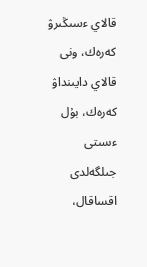قالاي ءسىڭىرۋ كەرەك، ونى قالاي دايىنداۋ كەرەك، بۇل ءىستى جىلگەلدى اقساقال،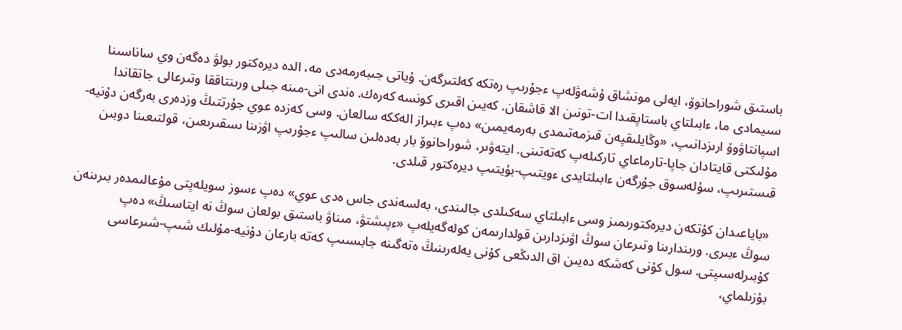باستىق شوراحانوۆ، ايەلى مونشاق ۇشەۋلەپ ءجۇرىپ رەتكە كەلتىرگەن. ۇياتى جىبەرمەدى مە، الدە ديرەكتور بولۋ دەگەن وي ساناسىنا سىيمادى ما، ءابىلتاي باستاپقىدا ات-تونىن الا قاشقان. كەيىن اقىرى كونسە كەرەك. ەندى انى-مىنە جىلى ورىنتاققا وتىرعالى جاتقاندا اسپانتاۋوۆ ارىزدانىپ، «وڭايلىقپەن قىزمەتىمدى بەرمەيمىن» دەپ ءبىراز الەككە سالعان. وسى كەزدە عوي جۇرتتىڭ وزدەرى بەرگەن دۇنيە-مۇلىكتى قايتادان جاپا-تارماعاي تاركىلەپ كەتەتىنى. ايتەۋىر، شوراحانوۆ بار بەدەلىن سالىپ ءجۇرىپ اۋزىنا ىسقىرىعىن، قولتىعىنا دوبىن قىستىرىپ، سۇلەسوق جۇرگەن ءابىلتايدى ءويتىپ-بۇيتىپ ديرەكتور قىلدى.

 «باياعىدان كۇتكەن ديرەكتورىمىز وسى ءابىلتاي سەكىلدى جالىندى، بەلسەندى جاس ەدى عوي» دەپ ءسوز سويلەپتى مۇعالىمدەر بىرىنەن سوڭ ءبىرى. ورىندارىنا وتىرعان سوڭ اۋىزدارىن قولدارىمەن كولەگەيلەپ «ءپىشتۋ، مىناۋ باستىق بولعان سوڭ نە ايتاسىڭ» دەپ كۇبىرلەسىپتى. سول كۇنى كەشكە دەيىن اق الدىڭعى كۇنى يەلەرىنىڭ ەتەگىنە جابىسىپ كەتە بارعان دۇنيە-مۇلىك شىپ-شىرعاسى بۇزىلماي،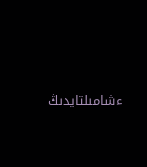ءشامىلتايدىڭ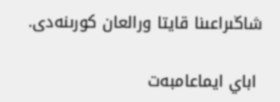شاڭىراعىنا قايتا ورالعان كورىنەدى.

 اباي ايماعامبەت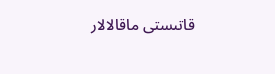قاتىستى ماقالالار